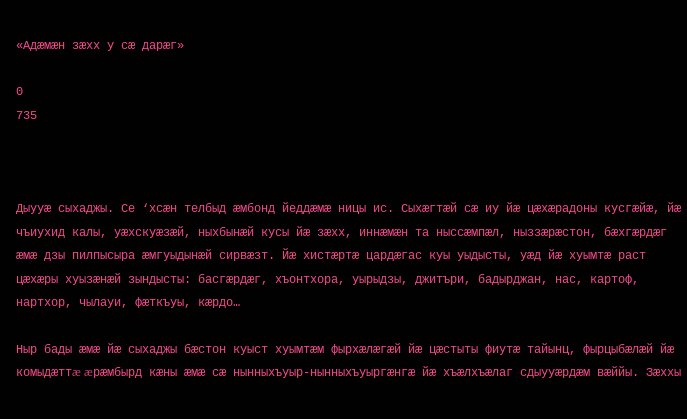«Адæмæн зæхх у сæ дарæг»

0
735



Дыууæ сыхаджы. Се ‘хсæн телбыд æмбонд йеддæмæ ницы ис. Сыхæгтæй сæ иу йæ цæхæрадоны кусгæйæ, йæ чъиухид калы, уæхскуæзæй, ныхбынæй кусы йæ зæхх, иннæмæн та ныссæмпæл, ныззæрæстон, бæхгæрдæг æмæ дзы пилпысыра æмгуыдынæй сирвæзт. Йæ хистæртæ цардæгас куы уыдысты, уæд йæ хуымтæ раст цæхæры хуызæнæй зындысты: басгæрдæг, хъонтхора, уырыдзы, джитъри, бадырджан, нас, картоф, нартхор, чылауи, фæткъуы, кæрдо…

Ныр бады æмæ йæ сыхаджы бæстон куыст хуымтæм фырхæлæгæй йæ цæстыты фиутæ тайынц, фырцыбæлæй йæ комыдæттæ æрæмбырд кæны æмæ сæ нынныхъуыр-нынныхъуыргæнгæ йæ хъæлхъæлаг сдыууæрдæм вæййы. Зæххы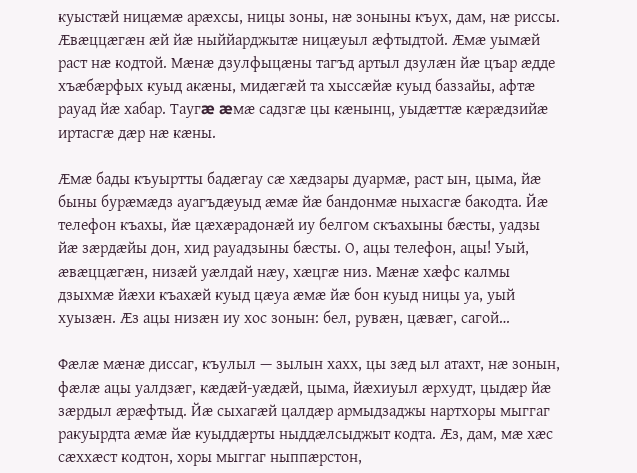куыстæй ницæмæ арæхсы, ницы зоны, нæ зоныны къух, дам, нæ риссы. Æвæццæгæн æй йæ ныййарджытæ ницæуыл æфтыдтой. Æмæ уымæй раст нæ кодтой. Мæнæ дзулфыцæны тагъд артыл дзулæн йæ цъар æдде хъæбæрфых куыд акæны, мидæгæй та хыссæйæ куыд баззайы, афтæ рауад йæ хабар. Таугæ æмæ садзгæ цы кæнынц, уыдæттæ кæрæдзийæ иртасгæ дæр нæ кæны.

Æмæ бады къуыртты бадæгау сæ хæдзары дуармæ, раст ын, цыма, йæ быны бурæмæдз ауагъдæуыд æмæ йæ бандонмæ ныхасгæ бакодта. Йæ телефон къахы, йæ цæхæрадонæй иу белгом скъахыны бæсты, уадзы йæ зæрдæйы дон, хид рауадзыны бæсты. О, ацы телефон, ацы! Уый, æвæццæгæн, низæй уæлдай нæу, хæцгæ низ. Мæнæ хæфс калмы дзыхмæ йæхи къахæй куыд цæуа æмæ йæ бон куыд ницы уа, уый хуызæн. Æз ацы низæн иу хос зонын: бел, рувæн, цæвæг, сагой…

Фæлæ мæнæ диссаг, къулыл — зылын хахх, цы зæд ыл атахт, нæ зонын, фæлæ ацы уалдзæг, кæдæй-уæдæй, цыма, йæхиуыл æрхудт, цыдæр йæ зæрдыл æрæфтыд. Йæ сыхагæй цалдæр армыдзаджы нартхоры мыггаг ракуырдта æмæ йæ куыддæрты ныддæлсыджыт кодта. Æз, дам, мæ хæс сæххæст кодтон, хоры мыггаг ныппæрстон,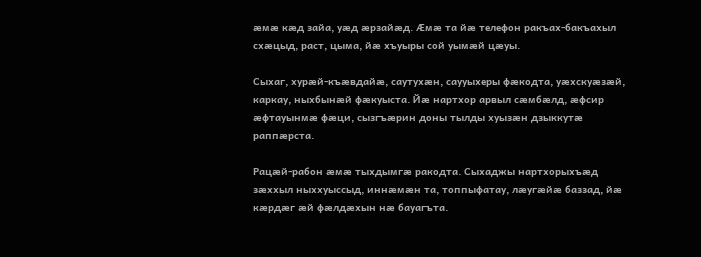æмæ кæд зайа, уæд æрзайæд. Æмæ та йæ телефон ракъах-бакъахыл схæцыд, раст, цыма, йæ хъуыры сой уымæй цæуы.

Сыхаг, хурæй-къæвдайæ, саутухæн, саууыхеры фæкодта, уæхскуæзæй, каркау, ныхбынæй фæкуыста. Йæ нартхор арвыл сæмбæлд, æфсир æфтауынмæ фæци, сызгъæрин доны тылды хуызæн дзыккутæ раппæрста.

Рацæй-рабон æмæ тыхдымгæ ракодта. Сыхаджы нартхорыхъæд зæххыл ныххуыссыд, иннæмæн та, топпыфатау, лæугæйæ баззад, йæ кæрдæг æй фæлдæхын нæ бауагъта.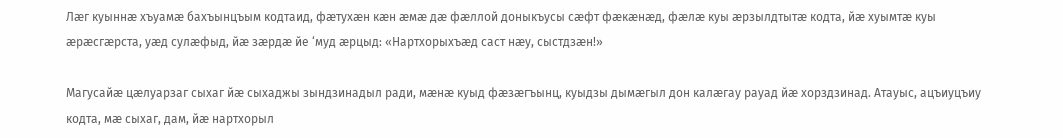Лæг куыннæ хъуамæ бахъынцъым кодтаид, фæтухæн кæн æмæ дæ фæллой доныкъусы сæфт фæкæнæд, фæлæ куы æрзылдтытæ кодта, йæ хуымтæ куы æрæсгæрста, уæд сулæфыд, йæ зæрдæ йе ‘муд æрцыд: «Нартхорыхъæд саст нæу, сыстдзæн!»

Магусайæ цæлуарзаг сыхаг йæ сыхаджы зындзинадыл ради, мæнæ куыд фæзæгъынц, куыдзы дымæгыл дон калæгау рауад йæ хорздзинад. Атауыс, ацъиуцъиу кодта, мæ сыхаг, дам, йæ нартхорыл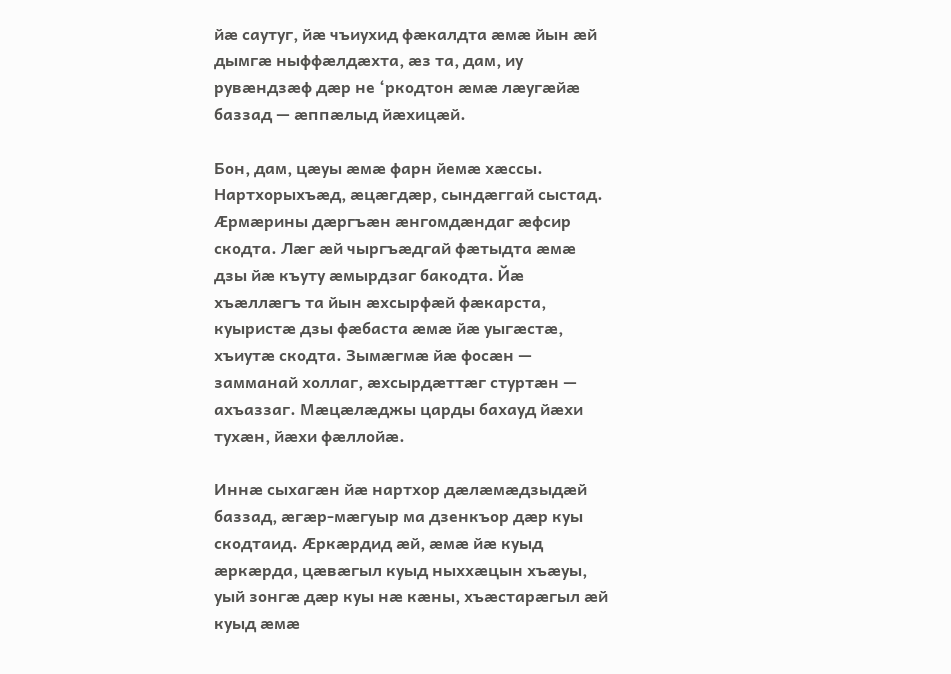йæ саутуг, йæ чъиухид фæкалдта æмæ йын æй дымгæ ныффæлдæхта, æз та, дам, иу рувæндзæф дæр не ‘ркодтон æмæ лæугæйæ баззад — æппæлыд йæхицæй.

Бон, дам, цæуы æмæ фарн йемæ хæссы. Нартхорыхъæд, æцæгдæр, сындæггай сыстад. Æрмæрины дæргъæн æнгомдæндаг æфсир скодта. Лæг æй чыргъæдгай фæтыдта æмæ дзы йæ къуту æмырдзаг бакодта. Йæ хъæллæгъ та йын æхсырфæй фæкарста, куыристæ дзы фæбаста æмæ йæ уыгæстæ, хъиутæ скодта. Зымæгмæ йæ фосæн — замманай холлаг, æхсырдæттæг стуртæн — ахъаззаг. Мæцæлæджы царды бахауд йæхи тухæн, йæхи фæллойæ.

Иннæ сыхагæн йæ нартхор дæлæмæдзыдæй баззад, æгæр-мæгуыр ма дзенкъор дæр куы скодтаид. Æркæрдид æй, æмæ йæ куыд æркæрда, цæвæгыл куыд ныххæцын хъæуы, уый зонгæ дæр куы нæ кæны, хъæстарæгыл æй куыд æмæ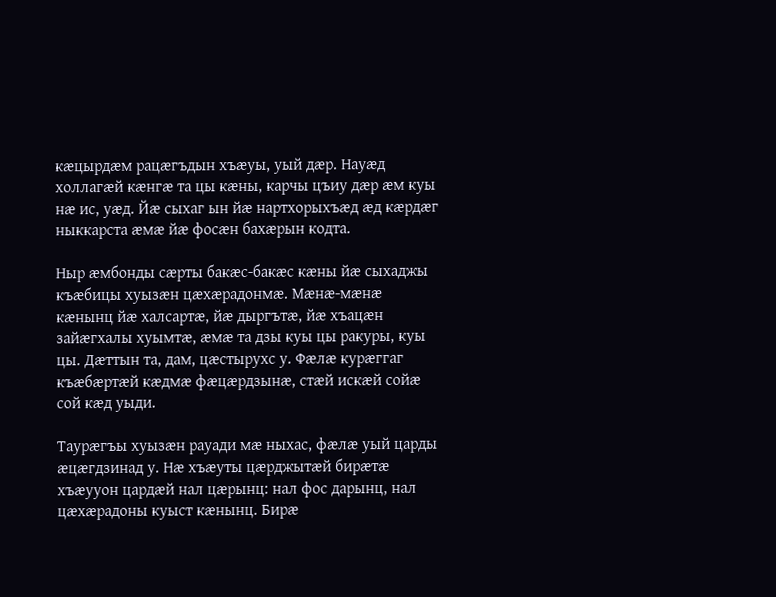кæцырдæм рацæгъдын хъæуы, уый дæр. Науæд холлагæй кæнгæ та цы кæны, карчы цъиу дæр æм куы нæ ис, уæд. Йæ сыхаг ын йæ нартхорыхъæд æд кæрдæг ныккарста æмæ йæ фосæн бахæрын кодта.

Ныр æмбонды сæрты бакæс-бакæс кæны йæ сыхаджы къæбицы хуызæн цæхæрадонмæ. Мæнæ-мæнæ кæнынц йæ халсартæ, йæ дыргътæ, йæ хъацæн зайæгхалы хуымтæ, æмæ та дзы куы цы ракуры, куы цы. Дæттын та, дам, цæстырухс у. Фæлæ курæггаг къæбæртæй кæдмæ фæцæрдзынæ, стæй искæй сойæ сой кæд уыди.

Таурæгъы хуызæн рауади мæ ныхас, фæлæ уый царды æцæгдзинад у. Нæ хъæуты цæрджытæй бирæтæ хъæууон цардæй нал цæрынц: нал фос дарынц, нал цæхæрадоны куыст кæнынц. Бирæ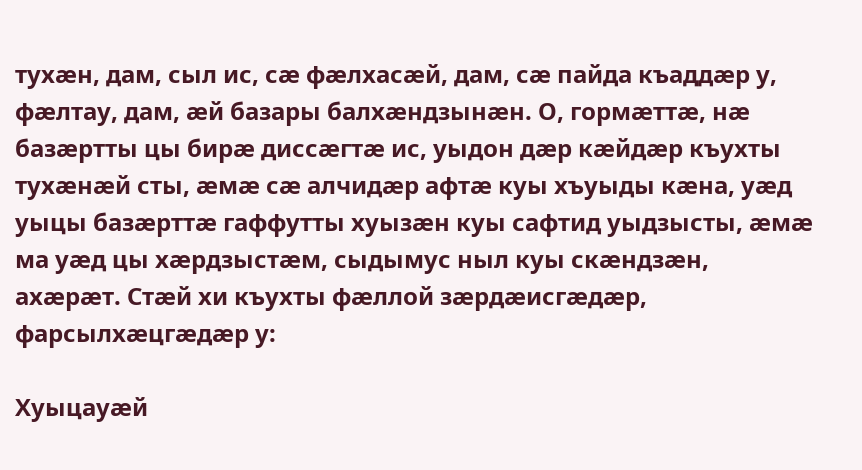тухæн, дам, сыл ис, сæ фæлхасæй, дам, сæ пайда къаддæр у, фæлтау, дам, æй базары балхæндзынæн. О, гормæттæ, нæ базæртты цы бирæ диссæгтæ ис, уыдон дæр кæйдæр къухты тухæнæй сты, æмæ сæ алчидæр афтæ куы хъуыды кæна, уæд уыцы базæрттæ гаффутты хуызæн куы сафтид уыдзысты, æмæ ма уæд цы хæрдзыстæм, сыдымус ныл куы скæндзæн, ахæрæт. Стæй хи къухты фæллой зæрдæисгæдæр, фарсылхæцгæдæр у:

Хуыцауæй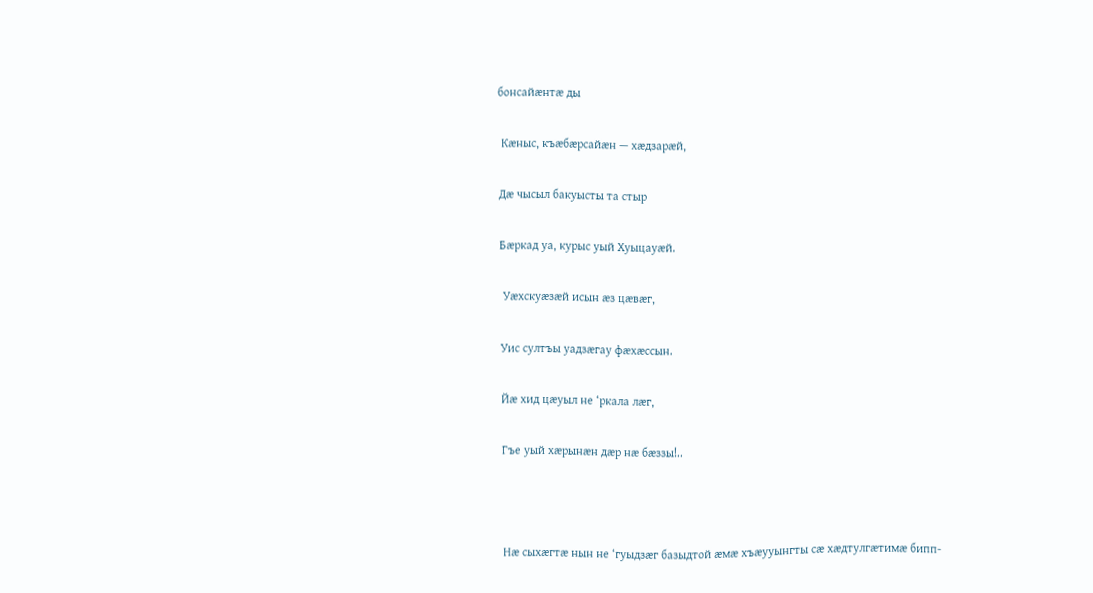бонсайæнтæ ды

 Кæныс, къæбæрсайæн — хæдзарæй,

Дæ чысыл бакуысты та стыр

Бæркад уа, курыс уый Хуыцауæй.

 Уæхскуæзæй исын æз цæвæг,

Уис султъы уадзæгау фæхæссын.

Йæ хид цæуыл не ‘ркала лæг,

Гъе уый хæрынæн дæр нæ бæззы!..



Нæ сыхæгтæ нын не ‘гуыдзæг базыдтой æмæ хъæууынгты сæ хæдтулгæтимæ бипп-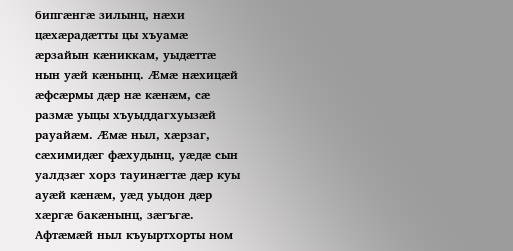бипгæнгæ зилынц, нæхи цæхæрадæтты цы хъуамæ æрзайын кæниккам, уыдæттæ нын уæй кæнынц. Æмæ нæхицæй æфсæрмы дæр нæ кæнæм, сæ размæ уыцы хъуыддагхуызæй рауайæм. Æмæ ныл, хæрзаг, сæхимидæг фæхудынц, уæдæ сын уалдзæг хорз тауинæгтæ дæр куы ауæй кæнæм, уæд уыдон дæр хæргæ бакæнынц, зæгъгæ. Афтæмæй ныл къуыртхорты ном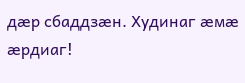дæр сбаддзæн. Худинаг æмæ æрдиаг!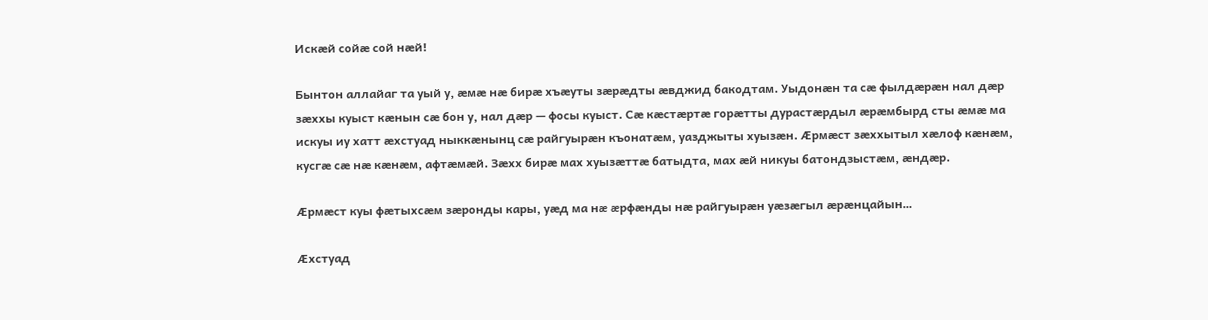Искæй сойæ сой нæй!

Бынтон аллайаг та уый у, æмæ нæ бирæ хъæуты зæрæдты æвджид бакодтам. Уыдонæн та сæ фылдæрæн нал дæр зæххы куыст кæнын сæ бон у, нал дæр — фосы куыст. Сæ кæстæртæ горæтты дурастæрдыл æрæмбырд сты æмæ ма искуы иу хатт æхстуад ныккæнынц сæ райгуырæн къонатæм, уазджыты хуызæн. Æрмæст зæххытыл хæлоф кæнæм, кусгæ сæ нæ кæнæм, афтæмæй. Зæхх бирæ мах хуызæттæ батыдта, мах æй никуы батондзыстæм, æндæр.

Æрмæст куы фæтыхсæм зæронды кары, уæд ма нæ æрфæнды нæ райгуырæн уæзæгыл æрæнцайын…

Æхстуад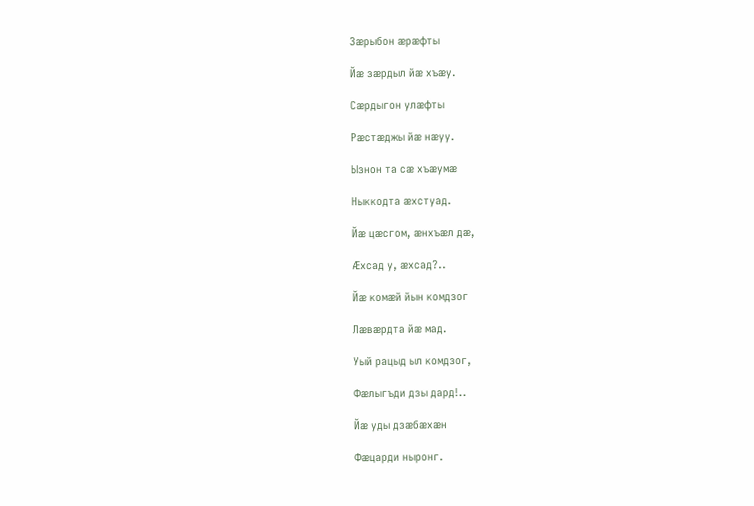Зæрыбон æрæфты

Йæ зæрдыл йæ хъæу.

Сæрдыгон улæфты

Рæстæджы йæ нæуу.

Ызнон та сæ хъæумæ

Ныккодта æхстуад.

Йæ цæсгом, æнхъæл дæ,

Æхсад у, æхсад?..

Йæ комæй йын комдзог

Лæвæрдта йæ мад.

Уый рацыд ыл комдзог,

Фæлыгъди дзы дард!..

Йæ уды дзæбæхæн

Фæцарди ныронг.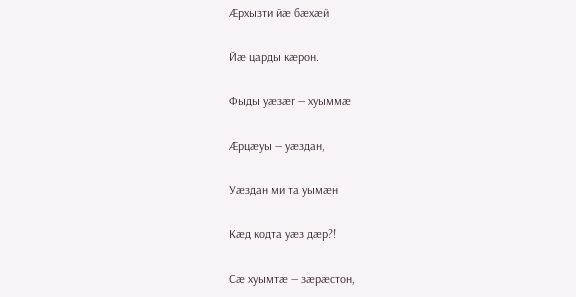Æрхызти йæ бæхæй

Йæ царды кæрон.

Фыды уæзæг — хуыммæ

Æрцæуы — уæздан,

Уæздан ми та уымæн

Кæд кодта уæз дæр?!

Сæ хуымтæ — зæрæстон,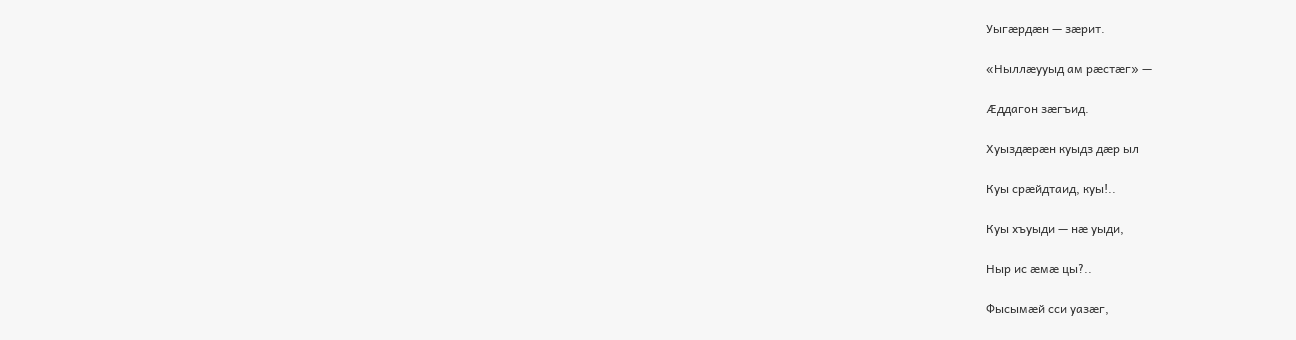Уыгæрдæн — зæрит.

«Ныллæууыд ам рæстæг» —

Æддагон зæгъид.

Хуыздæрæн куыдз дæр ыл

Куы срæйдтаид, куы!..

Куы хъуыди — нæ уыди,

Ныр ис æмæ цы?..

Фысымæй сси уазæг,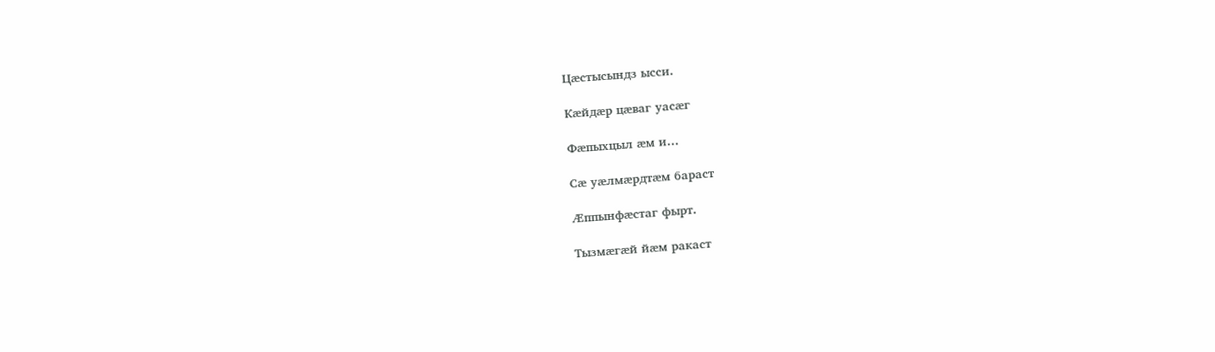Цæстысындз ысси.

Кæйдæр цæваг уасæг

Фæпыхцыл æм и…

Сæ уæлмæрдтæм бараст

Æппынфæстаг фырт.

Тызмæгæй йæм ракаст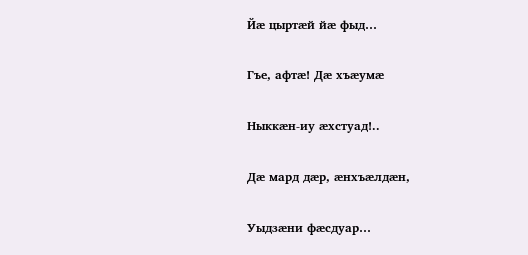Йæ цыртæй йæ фыд…

Гъе, афтæ! Дæ хъæумæ

Ныккæн-иу æхстуад!..

Дæ мард дæр, æнхъæлдæн,

Уыдзæни фæсдуар…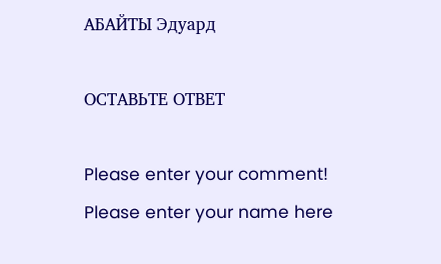АБАЙТЫ Эдуард

ОСТАВЬТЕ ОТВЕТ

Please enter your comment!
Please enter your name here